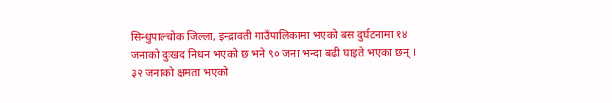सिन्धुपाल्चोक जिल्ला, इन्द्रावती गाउँपालिकामा भएको बस दुर्घटनामा १४ जनाको दुःखद निधन भएको छ भने ९० जना भन्दा बढी घाइते भएका छन् । ३२ जनाको क्षमता भएको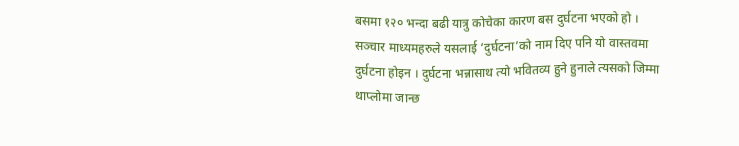बसमा १२० भन्दा बढी यात्रु कोचेका कारण बस दुर्घटना भएको हो ।
सञ्चार माध्यमहरुले यसलाई ‘दुर्घटना’को नाम दिए पनि यो वास्तवमा दुर्घटना होइन । दुर्घटना भन्नासाथ त्यो भवितव्य हुने हुनाले त्यसको जिम्मा थाप्लोमा जान्छ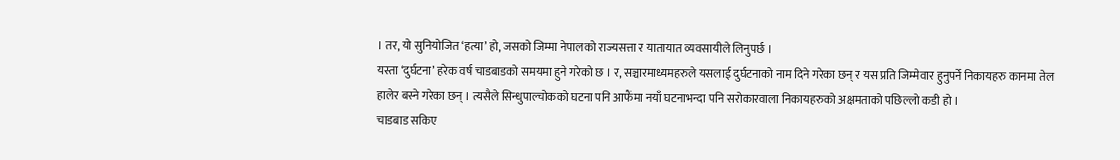। तर, यो सुनियोजित ‘हत्या’ हो, जसको जिम्मा नेपालको राज्यसत्ता र यातायात व्यवसायीले लिनुपर्छ ।
यस्ता ‘दुर्घटना’ हरेक वर्ष चाडबाडको समयमा हुने गरेको छ । र, सञ्चारमाध्यमहरुले यसलाई दुर्घटनाको नाम दिने गरेका छन् र यस प्रति जिम्मेवार हुनुपर्ने निकायहरु कानमा तेल हालेर बस्ने गरेका छन् । त्यसैले सिन्धुपाल्चोकको घटना पनि आफैंमा नयाँ घटनाभन्दा पनि सरोकारवाला निकायहरुको अक्षमताको पछिल्लो कडी हो ।
चाडबाड सकिए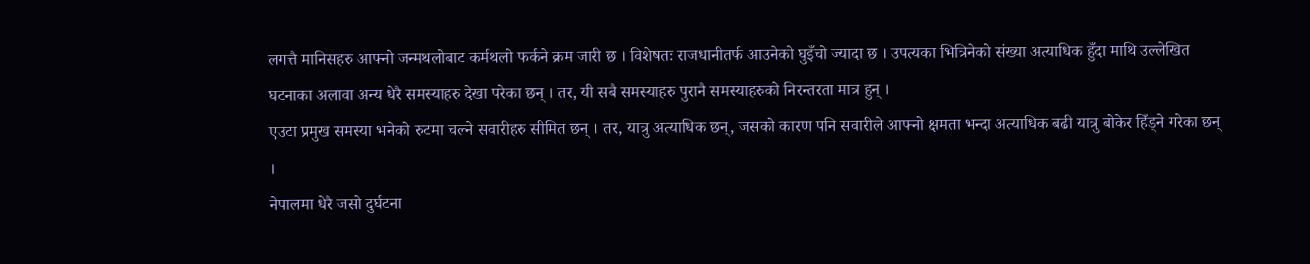लगत्तै मानिसहरु आफ्नो जन्मथलोबाट कर्मथलो फर्कने क्रम जारी छ । विशेषतः राजधानीतर्फ आउनेको घुइँचो ज्यादा छ । उपत्यका भित्रिनेको संख्या अत्याधिक हुँदा माथि उल्लेखित घटनाका अलावा अन्य धेरै समस्याहरु देखा परेका छन् । तर, यी सबै समस्याहरु पुरानै समस्याहरुको निरन्तरता मात्र हुन् ।
एउटा प्रमुख समस्या भनेको रुटमा चल्ने सवारीहरु सीमित छन् । तर, यात्रु अत्याधिक छन्, जसको कारण पनि सवारीले आफ्नो क्षमता भन्दा अत्याधिक बढी यात्रु बोकेर हिँड्ने गरेका छन् ।
नेपालमा धेरै जसो दुर्घटना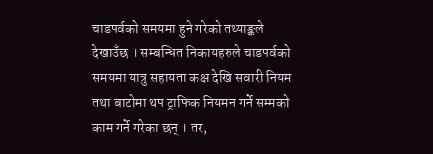चाडपर्वको समयमा हुने गरेको तथ्याङ्कले देखाउँछ । सम्बन्धित निकायहरुले चाडपर्वको समयमा यात्रु सहायता कक्ष देखि सवारी नियम तथा बाटोमा थप ट्राफिक नियमन गर्ने सम्मको काम गर्ने गरेका छन् । तर,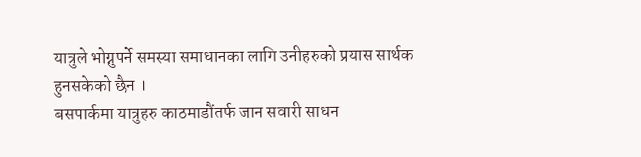यात्रुले भोग्नुपर्ने समस्या समाधानका लागि उनीहरुको प्रयास सार्थक हुनसकेको छैन ।
बसपार्कमा यात्रुहरु काठमाडौंतर्फ जान सवारी साधन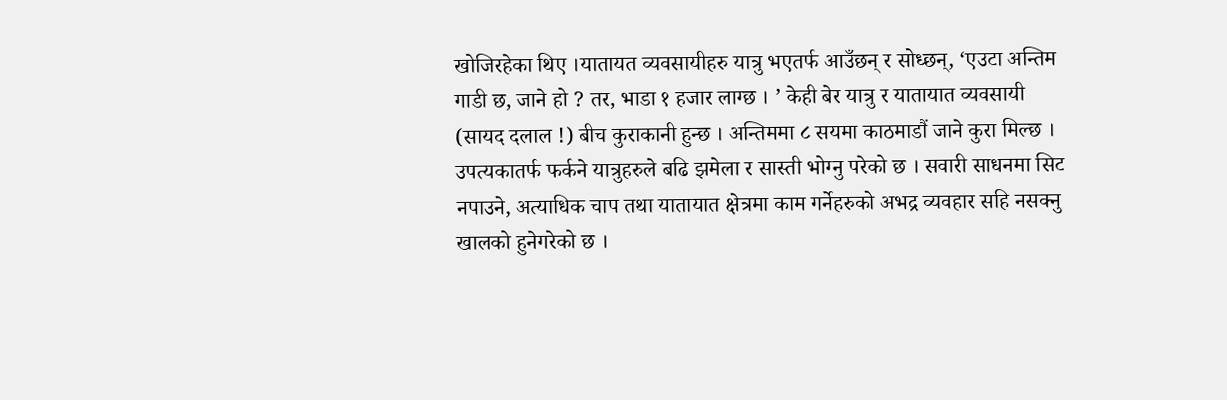खोजिरहेका थिए ।यातायत व्यवसायीहरु यात्रु भएतर्फ आउँछन् र सोध्छन्, ‘एउटा अन्तिम गाडी छ, जाने हो ? तर, भाडा १ हजार लाग्छ । ’ केही बेर यात्रु र यातायात व्यवसायी (सायद दलाल !) बीच कुराकानी हुन्छ । अन्तिममा ८ सयमा काठमाडौं जाने कुरा मिल्छ ।
उपत्यकातर्फ फर्कने यात्रुहरुले बढि झमेला र सास्ती भोग्नु परेको छ । सवारी साधनमा सिट नपाउने, अत्याधिक चाप तथा यातायात क्षेत्रमा काम गर्नेहरुको अभद्र व्यवहार सहि नसक्नु खालको हुनेगरेको छ ।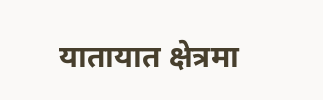यातायात क्षेत्रमा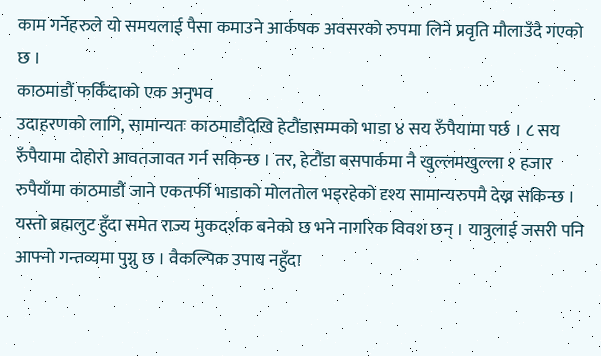काम गर्नेहरुले यो समयलाई पैसा कमाउने आर्कषक अवसरको रुपमा लिने प्रवृति मौलाउँदै गएको छ ।
काठमाडौं फर्किँदाको एक अनुभव
उदाहरणको लागि, सामान्यतः काठमाडौंदेखि हेटौंडासम्मको भाडा ४ सय रुँपैयामा पर्छ । ८ सय रुँपैयामा दोहोरो आवतजावत गर्न सकिन्छ । तर, हेटौंडा बसपार्कमा नै खुल्लमखुल्ला १ हजार रुपैयाँमा काठमाडौं जाने एकतर्फी भाडाको मोलतोल भइरहेको दृश्य सामान्यरुपमै देख्न सकिन्छ ।
यस्तो ब्रह्मलुट हुँदा समेत राज्य मुकदर्शक बनेको छ भने नागरिक विवश छन् । यात्रुलाई जसरी पनि आफ्नो गन्तव्यमा पुग्नु छ । वैकल्पिक उपाय नहुँदा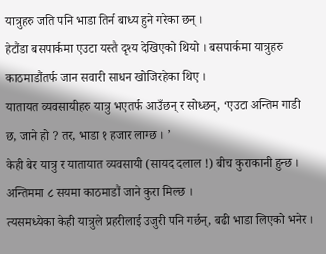यात्रुहरु जति पनि भाडा तिर्न बाध्य हुने गरेका छन् ।
हेटौंडा बसपार्कमा एउटा यस्तै दृश्य देखिएको थियो । बसपार्कमा यात्रुहरु काठमाडौंतर्फ जान सवारी साधन खोजिरहेका थिए ।
यातायत व्यवसायीहरु यात्रु भएतर्फ आउँछन् र सोध्छन्, ‘एउटा अन्तिम गाडी छ, जाने हो ? तर, भाडा १ हजार लाग्छ । ’
केही बेर यात्रु र यातायात व्यवसायी (सायद दलाल !) बीच कुराकानी हुन्छ । अन्तिममा ८ सयमा काठमाडौं जाने कुरा मिल्छ ।
त्यसमध्येका केही यात्रुले प्रहरीलाई उजुरी पनि गर्छन्, बढी भाडा लिएको भनेर ।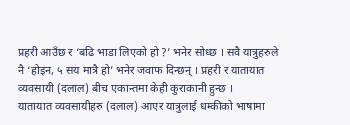प्रहरी आउँछ र ‘बढि भाडा लिएको हो ?’ भनेर सोध्छ । सवै यात्रुहरुले नै ‘होइन, ५ सय मात्रै हो’ भनेर जवाफ दिन्छन् । प्रहरी र यातायात व्यवसायी (दलाल) बीच एकान्तमा केही कुराकानी हुन्छ ।
यातायात व्यवसायीहरु (दलाल) आएर यात्रुलाई धम्कीको भाषामा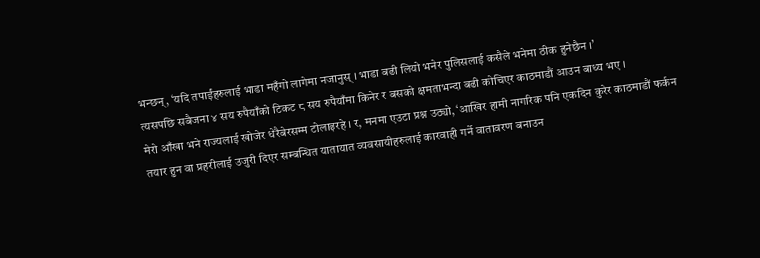भन्छन्, ‘यदि तपाईंहरुलाई भाडा महँगो लागेमा नजानुस् । भाडा बढी लियो भनेर पुलिसलाई कसैले भनेमा ठीक हुनेछैन ।’
त्यसपछि सबैजना ४ सय रुपैयाँको टिकट ८ सय रुपैयाँमा किनेर र बसको क्षमताभन्दा बढी कोचिएर काठमाडौं आउन बाध्य भए ।
मेरो आँखा भने राज्यलाई खोजेर धेरैबेरसम्म टोलाइरहे । र, मनमा एउटा प्रश्न उठ्यो, ‘आखिर हामी नागरिक पनि एकदिन कुरेर काठमाडौं फर्कन तयार हुन वा प्रहरीलाई उजुरी दिएर सम्बन्धित यातायात व्यवसायीहरुलाई कारवाही गर्ने वातावरण बनाउन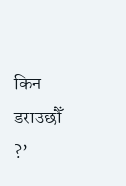किन डराउछौँ ?’